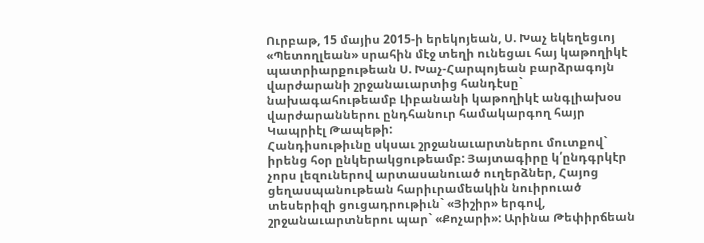Ուրբաթ, 15 մայիս 2015-ի երեկոյեան, Ս. Խաչ եկեղեցւոյ «Պետողլեան» սրահին մէջ տեղի ունեցաւ հայ կաթողիկէ պատրիարքութեան Ս. Խաչ-Հարպոյեան բարձրագոյն վարժարանի շրջանաւարտից հանդէսը` նախագահութեամբ Լիբանանի կաթողիկէ անգլիախօս վարժարաններու ընդհանուր համակարգող հայր Կապրիէլ Թապեթի:
Հանդիսութիւնը սկսաւ շրջանաւարտներու մուտքով` իրենց հօր ընկերակցութեամբ: Յայտագիրը կ՛ընդգրկէր չորս լեզուներով արտասանուած ուղերձներ, Հայոց ցեղասպանութեան հարիւրամեակին նուիրուած տեսերիզի ցուցադրութիւն` «Յիշիր» երգով, շրջանաւարտներու պար` «Քոչարի»: Արինա Թեփիրճեան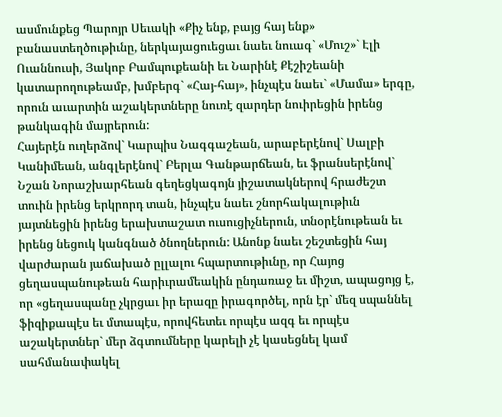ասմունքեց Պարոյր Սեւակի «Քիչ ենք, բայց հայ ենք» բանաստեղծութիւնը, ներկայացուեցաւ նաեւ նուագ` «Մուշ»` Էլի Ուաննուսի, Յակոբ Բամպուքեանի եւ Նարինէ Քէշիշեանի կատարողութեամբ, խմբերգ` «Հայ-հայ», ինչպէս նաեւ` «Մամա» երգը, որուն աւարտին աշակերտները նուռէ զարդեր նուիրեցին իրենց թանկագին մայրերուն:
Հայերէն ուղերձով` Կարպիս Նագգաշեան, արաբերէնով` Սալբի Կանիմեան, անգլերէնով` Բերլա Գանթարճեան, եւ ֆրանսերէնով` Նշան Նորաշխարհեան գեղեցկագոյն յիշատակներով հրաժեշտ տուին իրենց երկրորդ տան, ինչպէս նաեւ շնորհակալութիւն յայտնեցին իրենց երախտաշատ ուսուցիչներուն, տնօրէնութեան եւ իրենց նեցուկ կանգնած ծնողներուն: Անոնք նաեւ շեշտեցին հայ վարժարան յաճախած ըլլալու հպարտութիւնը, որ Հայոց ցեղասպանութեան հարիւրամեակին ընդառաջ եւ միշտ, ապացոյց է, որ «ցեղասպանը չկրցաւ իր երազը իրագործել, որն էր` մեզ սպաննել ֆիզիքապէս եւ մտապէս, որովհետեւ որպէս ազգ եւ որպէս աշակերտներ` մեր ձգտումները կարելի չէ կասեցնել կամ սահմանափակել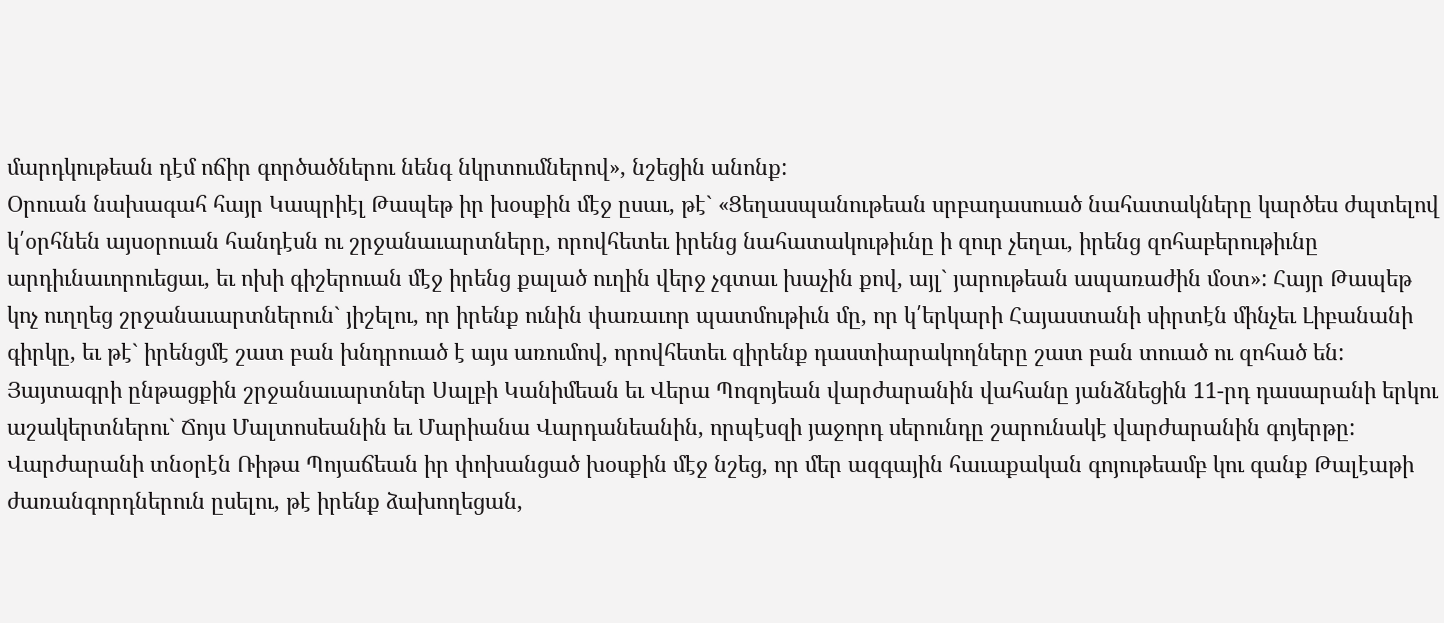մարդկութեան դէմ ոճիր գործածներու նենգ նկրտումներով», նշեցին անոնք:
Օրուան նախագահ հայր Կապրիէլ Թապեթ իր խօսքին մէջ ըսաւ, թէ` «Ցեղասպանութեան սրբադասուած նահատակները կարծես ժպտելով կ՛օրհնեն այսօրուան հանդէսն ու շրջանաւարտները, որովհետեւ իրենց նահատակութիւնը ի զուր չեղաւ, իրենց զոհաբերութիւնը արդիւնաւորուեցաւ, եւ ոխի գիշերուան մէջ իրենց քալած ուղին վերջ չգտաւ խաչին քով, այլ` յարութեան ապառաժին մօտ»: Հայր Թապեթ կոչ ուղղեց շրջանաւարտներուն` յիշելու, որ իրենք ունին փառաւոր պատմութիւն մը, որ կ՛երկարի Հայաստանի սիրտէն մինչեւ Լիբանանի գիրկը, եւ թէ` իրենցմէ շատ բան խնդրուած է այս առումով, որովհետեւ զիրենք դաստիարակողները շատ բան տուած ու զոհած են:
Յայտագրի ընթացքին շրջանաւարտներ Սալբի Կանիմեան եւ Վերա Պոզոյեան վարժարանին վահանը յանձնեցին 11-րդ դասարանի երկու աշակերտներու` Ճոյս Մալտոսեանին եւ Մարիանա Վարդանեանին, որպէսզի յաջորդ սերունդը շարունակէ վարժարանին գոյերթը:
Վարժարանի տնօրէն Ռիթա Պոյաճեան իր փոխանցած խօսքին մէջ նշեց, որ մեր ազգային հաւաքական գոյութեամբ կու գանք Թալէաթի ժառանգորդներուն ըսելու, թէ իրենք ձախողեցան,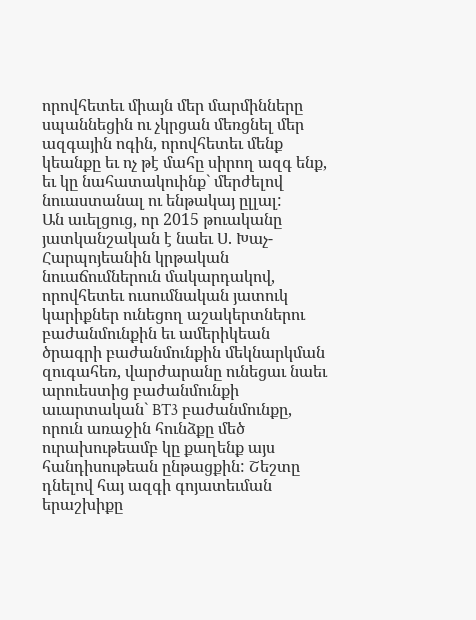որովհետեւ միայն մեր մարմինները սպաննեցին ու չկրցան մեռցնել մեր ազգային ոգին, որովհետեւ մենք կեանքը եւ ոչ թէ մահը սիրող ազգ ենք, եւ կը նահատակուինք` մերժելով նուաստանալ ու ենթակայ ըլլալ:
Ան աւելցուց, որ 2015 թուականը յատկանշական է նաեւ Ս. Խաչ-Հարպոյեանին կրթական նուաճումներուն մակարդակով, որովհետեւ ուսումնական յատուկ կարիքներ ունեցող աշակերտներու բաժանմունքին եւ ամերիկեան ծրագրի բաժանմունքին մեկնարկման զուգահեռ, վարժարանը ունեցաւ նաեւ արուեստից բաժանմունքի աւարտական` BT3 բաժանմունքը, որուն առաջին հունձքը մեծ ուրախութեամբ կը քաղենք այս հանդիսութեան ընթացքին: Շեշտը դնելով հայ ազգի գոյատեւման երաշխիքը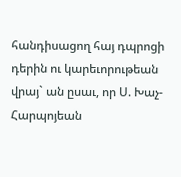հանդիսացող հայ դպրոցի դերին ու կարեւորութեան վրայ` ան ըսաւ, որ Ս. Խաչ-Հարպոյեան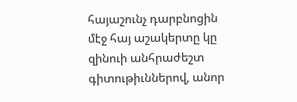հայաշունչ դարբնոցին մէջ հայ աշակերտը կը զինուի անհրաժեշտ գիտութիւններով, անոր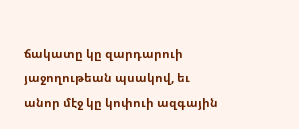ճակատը կը զարդարուի յաջողութեան պսակով, եւ անոր մէջ կը կոփուի ազգային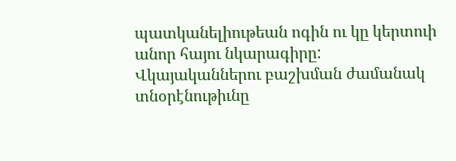պատկանելիութեան ոգին ու կը կերտուի անոր հայու նկարագիրը:
Վկայականներու բաշխման ժամանակ տնօրէնութիւնը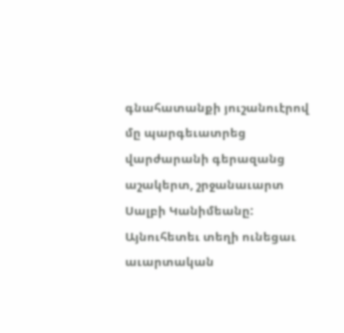գնահատանքի յուշանուէրով մը պարգեւատրեց վարժարանի գերազանց աշակերտ, շրջանաւարտ Սալբի Կանիմեանը: Այնուհետեւ տեղի ունեցաւ աւարտական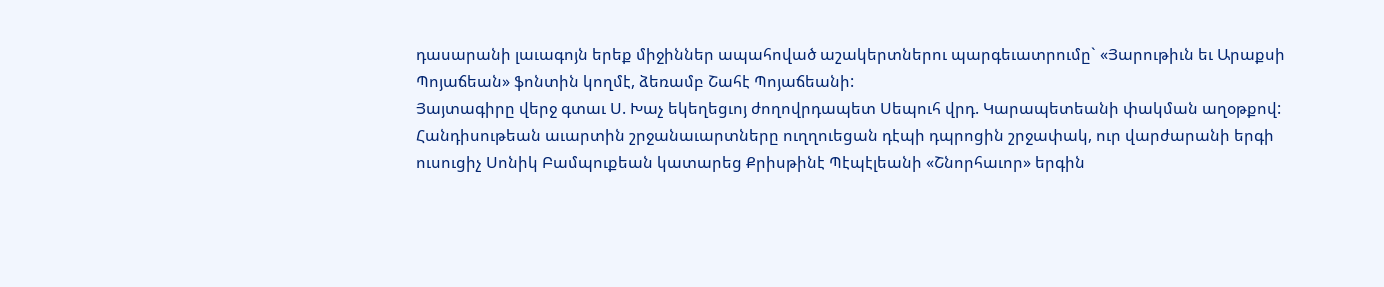դասարանի լաւագոյն երեք միջիններ ապահոված աշակերտներու պարգեւատրումը` «Յարութիւն եւ Արաքսի Պոյաճեան» ֆոնտին կողմէ, ձեռամբ Շահէ Պոյաճեանի:
Յայտագիրը վերջ գտաւ Ս. Խաչ եկեղեցւոյ ժողովրդապետ Սեպուհ վրդ. Կարապետեանի փակման աղօթքով:
Հանդիսութեան աւարտին շրջանաւարտները ուղղուեցան դէպի դպրոցին շրջափակ, ուր վարժարանի երգի ուսուցիչ Սոնիկ Բամպուքեան կատարեց Քրիսթինէ Պէպէլեանի «Շնորհաւոր» երգին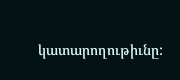կատարողութիւնը: